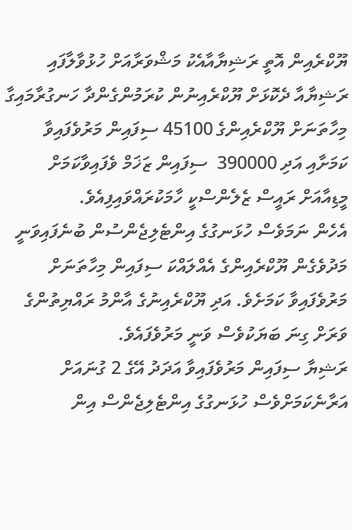ޔޫކްރެއިން އޮތީ ރަޝިޔާއާއެކު މަޝްވަރާއަށް ހުޅުވާލާފައި
ރަޝިޔާއާ ދެކޮޅަށް ޔޫކްރެއިނުން ކުރަމުންގެންދާ ހަނގުރާމައިގާ މިހާތަނަށް ޔޫކްރެއިންގެ 45100 ސިފައިން މަރުވެފައިވާ ކަމަށާއި އަދި 390000  ސިފައިން ޒަޚަމް ވެފައިވާކަމަށް މީޑިއާއަށް ރައީސް ޒެލެންސްކީ ހާމަކުރައްވައިފިއެވެ.
އެހެން ނަމަވެސް ހުޅަނގުގެ އިންޓެލިޖެންސުން ބުނެފައިވަނީ މަދުވެގެން ޔޫކްރެއިންގެ އެއްލައްކަ ސިފައިން މިހާތަނަށް މަރުވެފައިވާ ކަމަށެވެ. އަދި ޔޫކްރެއިނުގެ އާންމު ރައްޔިތުންގެ ވަރަށް ގިނަ ބަޔަކުވެސް ވަނީ މަރުވެފައެވެ.
ރަޝިޔާ ސިފައިން މަރުވެފައިވާ އަދަދު އޭގެ 2 ގުނައަށް އަރާނެކަމަށްވެސް ހުޅަނގުގެ އިންޓެލިޖެންސް އިން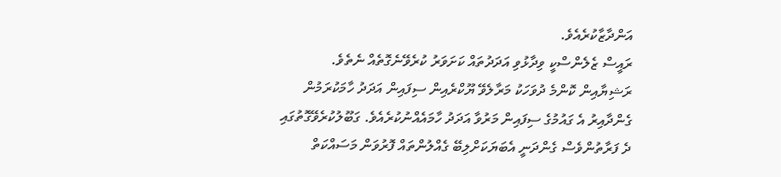އަންދާޒާކުރެއެވެ.
ރައީސް ޒެލެންސްކީ ވިދާޅުވި އަދަދުތައް ކަށަވަރު ކުރެވޭނެގޮތެއް ނެތެވެ. ރަޝިޔާއިން ކޮންމެ ދުވަހަކު މަރާލެވޭ ޔޫކްރެއިން ސިފައިން އަދަދު ހާމަކުރަމުން ގެންދާއިރު އެ ގައުމުގެ ސިފައިން މަރުވާ އަދަދު ހާމައެއްނުކުރެއެވެ. ގަބޫލުކުރެވޭގޮތުގައި ދެ ފަރާތުންވެސް ގެންދަނީ އެބަޔަކަށްލިބޭ ގެއްލުންތައް ފޮރުވަން މަސައްކަތް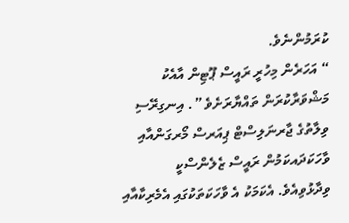ކުރަމުންނެވެ.
“ އަހަރެން މިހުރީ ރައީސް ޕޫޓިން އާއެކު މަޝްވަރާކުރަން ތައްޔާރަށެވެ ”. އިނގިރޭސި ވިލާތުގެ ޖާރނަލިސްޓް ޕިއަރސް މޯރގަންއާއި ވާހަކަދައކަމުން ރައީސް ޒެލެންސްކީ ވިދާޅުވިއެވެ. އެކަމަކު އެ ވާހަކަތަކުގައި އެމެރިކާއާއި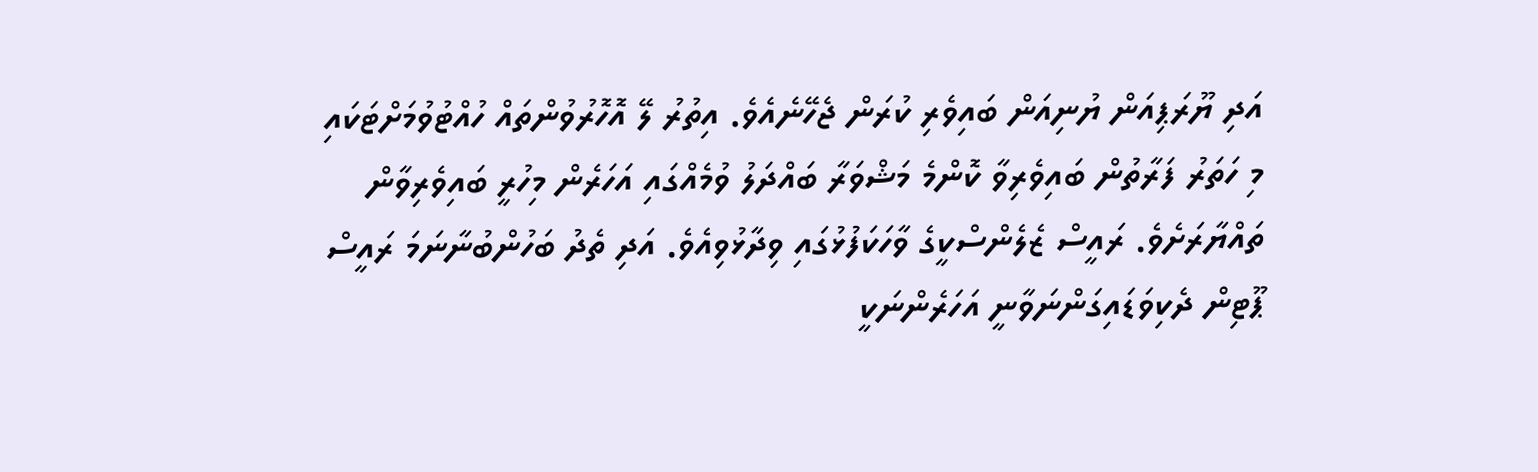އަދި ޔޫރަޕިއަން ޔުނިއަން ބައިވެރި ކުރަން ޖެހޭނެއެވެ. އިތުރު ލޭ އޮހޮރުވުންތައް ހުއްޓުވުމަށްޓަކައި މި ހަތަރު ފަރާތުން ބައިވެރިވާ ކޮންމެ މަޝްވަރާ ބައްދަލު ވުމެއްގައި އަހަރެން މިހުރީ ބައިވެރިވާން ތައްޔާރަށެވެ. ރައީސް ޒެލެންސްކީގެ ވާހަކަފުޅުގައި ވިދާޅުވިއެވެ. އަދި ތެދު ބަހުންބުނާނަމަ ރައީސް ޕޫޓިން ދެކިވަޑައިގަންނަވާނީ އަހަރެންނަކީ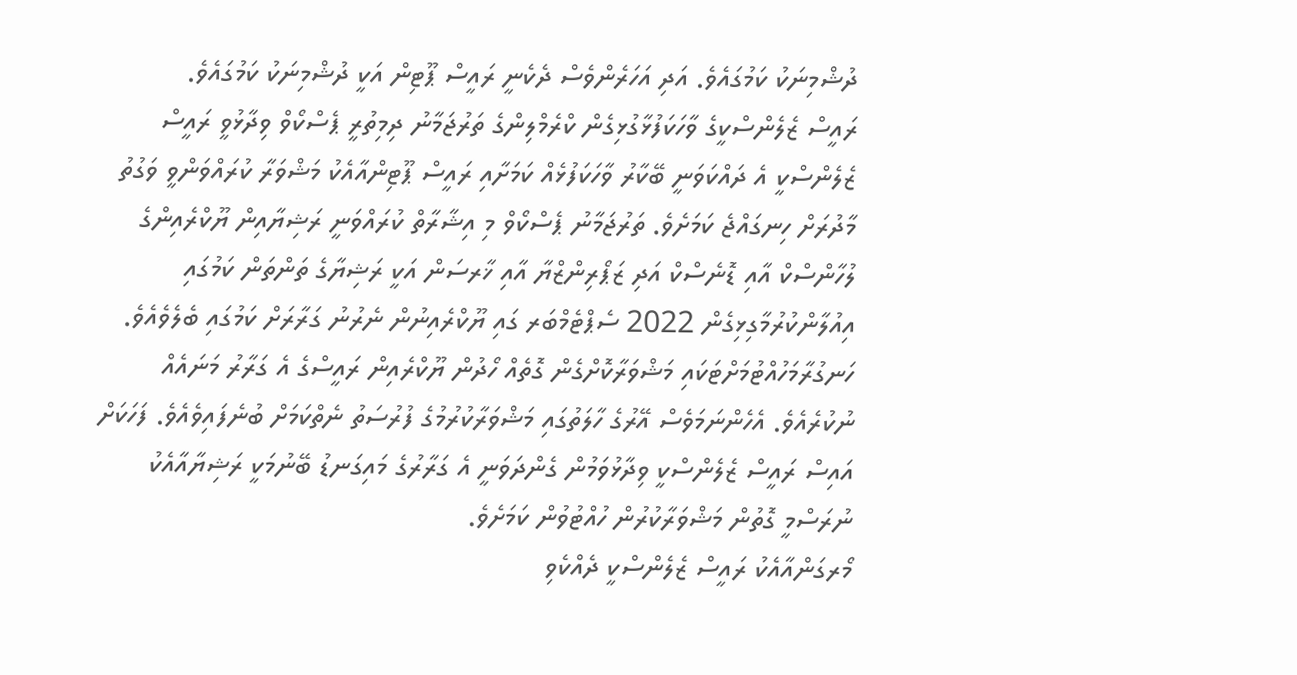ދުޝްމިނަކު ކަމުގައެވެ. އަދި އަހަރެންވެސް ދެކެނީ ރައީސް ޕޫޓިން އަކީ ދުޝްމިނަކު ކަމުގައެވެ.
ރައީސް ޒެލެންސްކީގެ ވާހަކަފުޅާގުޅިގެން ކްރެމްލިންގެ ތަރުޖަމާނު ދިމިތުރީ ޕެސްކޯވް ވިދާޅުވީ ރައީސް ޒެލެންސްކީ އެ ދައްކަވަނީ ބޭކާރު ވާހަކަފުޅެއް ކަމަށާއި ރައީސް ޕޫޓިންއާއެކު މަޝްވަރާ ކުރައްވަންވީ ވަގުތު މާދުރަށް ހިނގައްޖެ ކަމަށެވެ. ތަރުޖަމާނު ޕެސްކޯވް މި އިޝާރާތް ކުރައްވަނީ ރަޝިޔާއިން ޔޫކްރެއިންގެ ލުހާންސްކް އާއި ޑޮނެސްކް އަދި ޒަޕޯރިންޒްޔާ އާއި ޚާރސަން އަކީ ރަޝިޔާގެ ތަންތަން ކަމުގައި އިއުލާންކުރުމާގިޅިގެން 2022 ސެޕްޓެމްބަރ ގައި ޔޫކްރެއިނުން ނެރުނު ގަރާރަށް ކަމުގައި ބެލެވެއެވެ.
ހަނގުރާމަހުއްޓުމަށްޓަކައި މަޝްވަރާކޮށްގެން ގޮތެއް ހޯދުން ޔޫކްރެއިން ރައީސްގެ އެ ގަރާރު މަނައެއް ނުކުރެއެވެ. އެހެންނަމަވެސް އޭރުގެ ހާލަތުގައި މަޝްވަރާކުރުމުގެ ފުރުސަތު ނެތްކަމަށް ބުނެފައިވެއެވެ. ފަހަކަށް އައިސް ރައީސް ޒެލެންސްކީ ވިދާޅުވަމުން ގެންދަވަނީ އެ ގަރާރުގެ މައިގަނޑު ބޭނުމަކީ ރަޝިޔާއާއެކު ނުރަސްމީ ގޮތުން މަޝްވަރާކުރުން ހުއްޓުވުން ކަމަށެވެ.
މޯރގަންއާއެކު ރައީސް ޒެލެންސްކީ ދެއްކެވި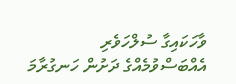ވާހަކައިގާ ސުލްހަވެރި އެއްބަސްވުމެއްގެ ދަށުން ހަނގުރާމަ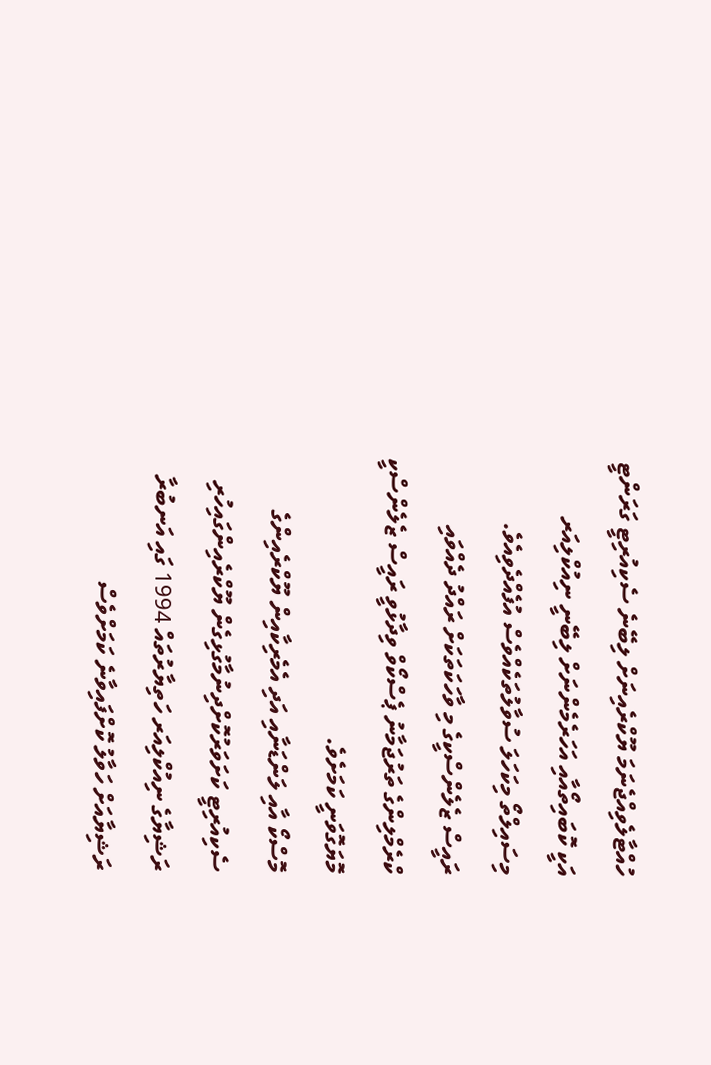ހުއްޓާލެވިއްޖެނަމަ ޔޫކްރެއިނަށް ލިބޭނެ ސެކިއުރިޓީ ގަރަންޓީ އަކީ ކޮބައިތޯއާއި އަހަރެމެންނަށް ލިބޭނީ ނިއުކްލިއަރ މިސައިލްތޯ މިކަހަލަ ސުވާލުތަކެއްވެސް އުފެއްދެވިއެވެ.
ރައީސް ޒެލެންސްކީގެ މި ވާހަކަތަކަށް ރައްދު ދެއްވައި ކްރެމްލިންގެ ތަރުޖަމާނު ޕެސްކޯވް ވިދާޅުވީ ރައީސް ޒެލެންސްކީ މޮޔަގޮވަނީ ކަމަށެވެ.
މޮސްކޯ އާއި ލަންޑަނާއި އަދި އެމެރިކާއިން ޔޫކްރެއިންގެ ސެކިއުރިޓީ ކަށަވަރުކޮށްދިނުމާގުޅިގެން ޔޫކްރެއިންގައިހުރި ރަޝިޔާގެ ނިއުކްލިއަރ ހަތިޔާރުތައް 1994 ގައި އަނބުރާ ރަޝިޔާއަށް ހަވާލު ކޮށްފައިވާނެ ކަމަށްވެސް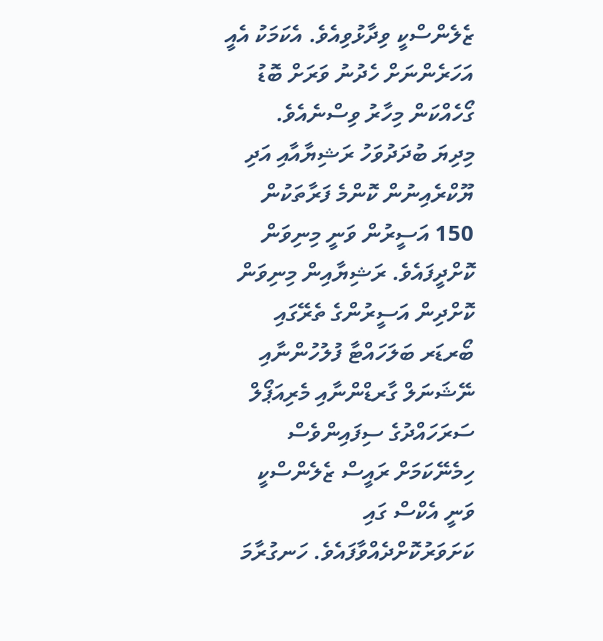ޒެލެންސްކީ ވިދާޅުވިއެވެ. އެކަމަކު އެއީ އަހަރެންނަށް ހެދުނު ވަރަށް ބޮޑު ގޯހެއްކަން މިހާރު ވިސްނެއެވެ.
މިދިޔަ ބުދަދުވަހު ރަޝިޔާއާއި އަދި ޔޫކްރެއިނުން ކޮންމެ ފަރާތަކުން 150 އަސީރުން ވަނީ މިނިވަން ކޮށްދީފައެވެ. ރަޝިޔާއިން މިނިވަން ކޮށްދިން އަސީރުންގެ ތެރޭގައި ބޯރޑަރ ބަލަހައްޓާ ފުލުހުންނާއި ނޭޝަނަލް ގާރޑްންނާއި މެރިއަޕޯލް ސަރަހައްދުގެ ސިފައިންވެސް ހިމެނޭކަމަށް ރައީސް ޒެލެންސްކީ ވަނީ އެކްސް ގައި ކަށަވަރުކޮށްދެއްވާފައެވެ. ހަނގުރާމަ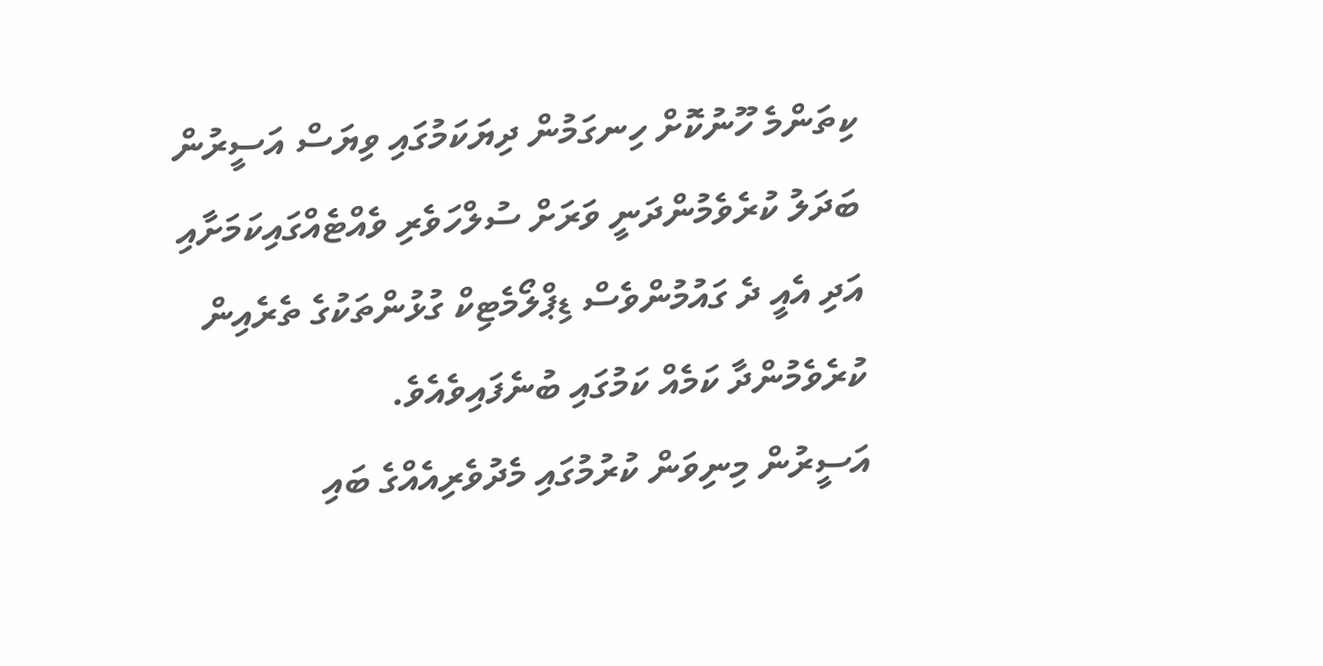ކިތަންމެ ހޫނުކޮށް ހިނގަމުން ދިޔަކަމުގައި ވިޔަސް އަސީރުން ބަދަލު ކުރެވެމުންދަނީ ވަރަށް ސުލްހަވެރި ވެއްޓެއްގައިކަމަށާއި އަދި އެއީ ދެ ގައުމުންވެސް ޑިޕްލޯމެޓިކް ގުޅުންތަކުގެ ތެރެއިން ކުރެވެމުންދާ ކަމެއް ކަމުގައި ބުނެފައިވެއެވެ.
އަސީރުން މިނިވަން ކުރުމުގައި މެދުވެރިއެއްގެ ބައި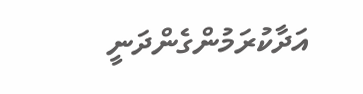އަދާކުރަމުންގެންދަނީ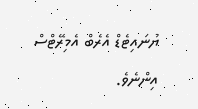ޔުނައިޓެޑް އެރެބް އެމިރޭޓްސް އިންނެވެ.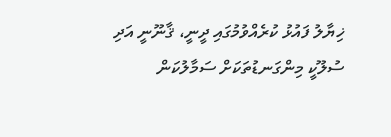ޚިޔާލު ފައުޅު ކުރެއްވުމުގައި ދީނީ، ޤާނޫނީ އަދި ސުލޫކީ މިންގަނޑުތަކަށް ސަމާލުކަން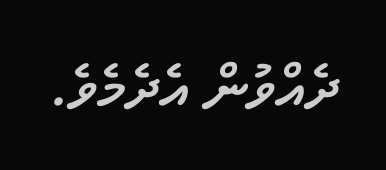ދެއްވުން އެދެމެވެ.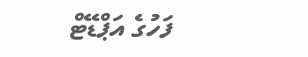ފަހުގެ އަޕްޑޭޓް